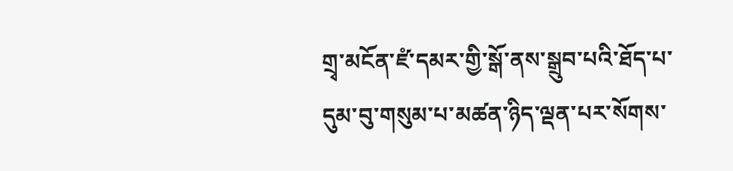གྲྭ་མངོན་ཛཾ་དམར་གྱི་སྒོ་ནས་སྒྲུབ་པའི་ཐོད་པ་དུམ་བུ་གསུམ་པ་མཚན་ཉིད་ལྡན་པར་སོགས་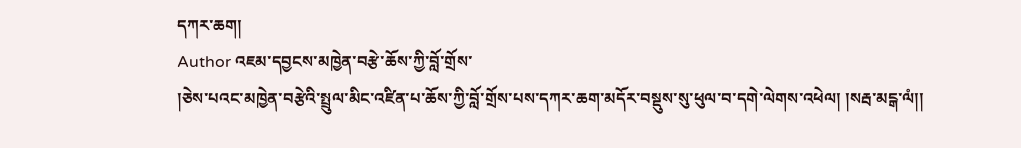དཀར་ཆག།
Author འཇམ་དབྱངས་མཁྱེན་བརྩེ་ཆོས་ཀྱི་བློ་གྲོས་
།ཅེས་པའང་མཁྱེན་བརྩེའི་སྤྲུལ་མིང་འཛིན་པ་ཆོས་ཀྱི་བློ་གྲོས་པས་དཀར་ཆག་མདོར་བསྡུས་སུ་ཕུལ་བ་དགེ་ལེགས་འཕེལ། །སརྦ་མངྒ་ལཾ།།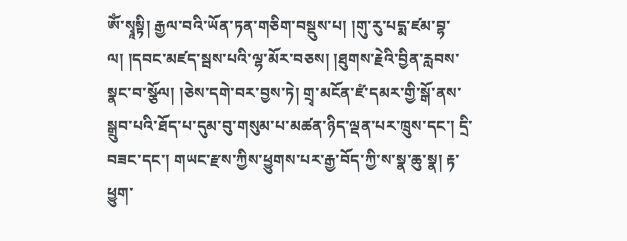ཨོཾ་སྭཱསྟི། རྒྱལ་བའི་ཡོན་ཏན་གཅིག་བསྡུས་པ། །གུ་རུ་པདྨ་ཛམ་བྷ་ལ། །དབང་མཛད་སྦས་པའི་ལྷ་མོར་བཅས། །ཐུགས་རྗེའི་བྱིན་རླབས་སྣང་བ་སྩོལ། །ཅེས་དགེ་བར་བྱས་ཏེ། གྲྭ་མངོན་ཛཾ་དམར་གྱི་སྒོ་ནས་སྒྲུབ་པའི་ཐོད་པ་དུམ་བུ་གསུམ་པ་མཚན་ཉིད་ལྡན་པར་ཁྲུས་དང་། དྲི་བཟང་དང་། གཡང་རྫས་ཀྱིས་ཕྱུགས་པར་རྒྱ་བོད་ཀྱི་ས་སྣ་ཆུ་སྣ། རྟ་ཕྱུག་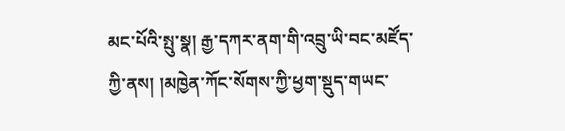མང་པོའི་སྤུ་སྣ། རྒྱ་དཀར་ནག་གི་འབྲུ་ཡི་བང་མཛོད་ཀྱི་ནས། །མཁྱེན་ཀོང་སོགས་ཀྱི་ཕྱག་སྡུད་གཡང་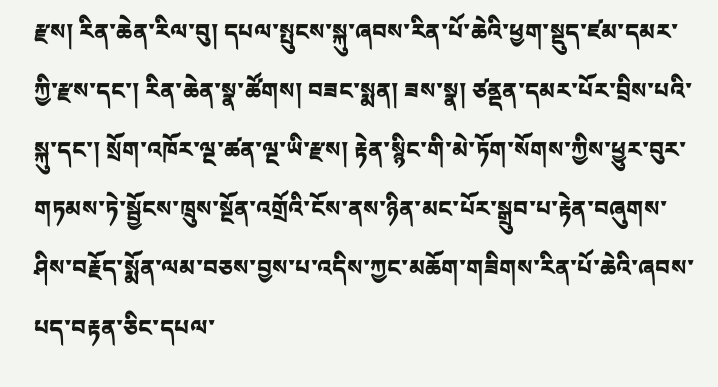རྫས། རིན་ཆེན་རིལ་བུ། དཔལ་སྤུངས་སྐུ་ཞབས་རིན་པོ་ཆེའི་ཕྱག་སྡུད་ཛམ་དམར་ཀྱི་རྫས་དང་། རིན་ཆེན་སྣ་ཚོགས། བཟང་སྨན། ཟས་སྣ། ཙནྡན་དམར་པོར་བྲིས་པའི་སྐུ་དང་། སྲོག་འཁོར་ལྔ་ཚན་ལྔ་ཡི་རྫས། རྟེན་སྙིང་གི་མེ་ཏོག་སོགས་ཀྱིས་ཕྱུར་བུར་གཏམས་ཏེ་སྦྱོངས་ཁྲུས་སྔོན་འགྲོའི་ངོས་ནས་ཉིན་མང་པོར་སྒྲུབ་པ་རྟེན་བཞུགས་ཤིས་བརྗོད་སྨོན་ལམ་བཅས་བྱས་པ་འདིས་ཀྱང་མཆོག་གཟིགས་རིན་པོ་ཆེའི་ཞབས་པད་བརྟན་ཅིང་དཔལ་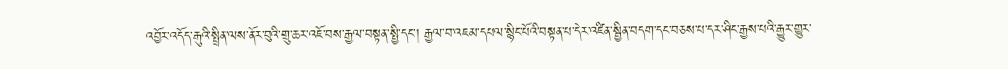འབྱོར་འདོད་རྒུའི་སྤྲིན་ལས་ནོར་བུའི་གྲུ་ཆར་འཇོ་བས་རྒྱལ་བསྟན་སྤྱི་དང་། རྒྱལ་བ་འཇམ་དཔལ་སྙིང་པོའི་བསྟན་པ་དེར་འཛིན་སྦྱིན་བདག་དང་བཅས་པ་དར་ཤིང་རྒྱས་པའི་རྒྱུར་གྱུར་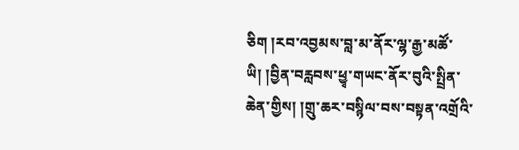ཅིག །རབ་འབྱམས་བླ་མ་ནོར་ལྷ་རྒྱ་མཚོ་ཡི། །བྱིན་བརླབས་ཕྱྭ་གཡང་ནོར་བུའི་སྤྲིན་ཆེན་གྱིས། །གྲུ་ཆར་བསྙིལ་བས་བསྟན་འགྲོའི་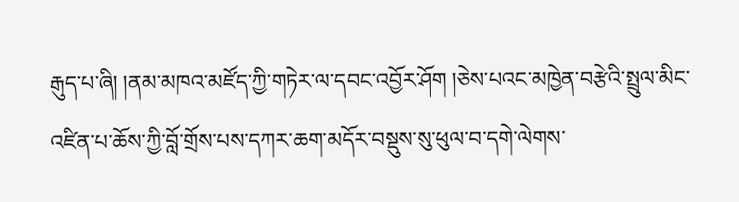རྒུད་པ་ཞི། །ནམ་མཁའ་མཛོད་ཀྱི་གཏེར་ལ་དབང་འབྱོར་ཤོག །ཅེས་པའང་མཁྱེན་བརྩེའི་སྤྲུལ་མིང་འཛིན་པ་ཆོས་ཀྱི་བློ་གྲོས་པས་དཀར་ཆག་མདོར་བསྡུས་སུ་ཕུལ་བ་དགེ་ལེགས་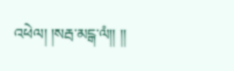འཕེལ། །སརྦ་མངྒ་ལཾ།། །།